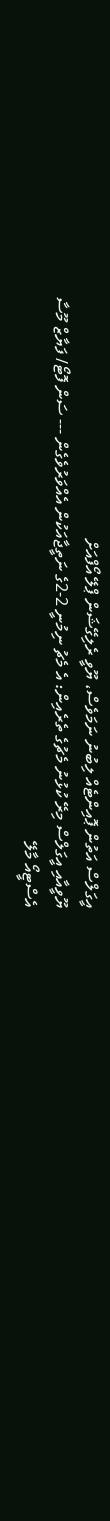އީގަލްސް އަތުން ޕޮއިންޓެއް ލިބުނު ނަމަވެސް، ޔޫވީ ރެލިގޭޝަން ޕްލޭ އޯފްއަށް
ޔޫވީއާއި އީގަލްސް މިރޭ ކުޅުނު މެޗުގެ ތެރެއިން: އެ މެޗު ނިމުނީ 2-2ގެ ނަތީޖާއަކުން އެއްވަރުވެގެން --- ސަން ފޮޓޯ/ ފަޔާޒް މޫސާ
އެސްޓީއޯ މާލޭ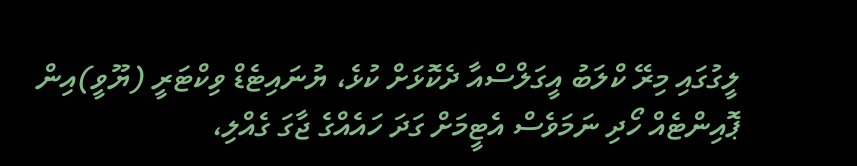ލީގުގައި މިރޭ ކްލަބު އީގަލްސްއާ ދެކޮޅަށް ކުޅެ، ޔުނައިޓެޑް ވިކްޓަރީ (ޔޫވީ)އިން ޕޮއިންޓެއް ހޯދި ނަމަވެސް އެޓީމަށް ގަދަ ހައެއްގެ ޖާގަ ގެއްލި،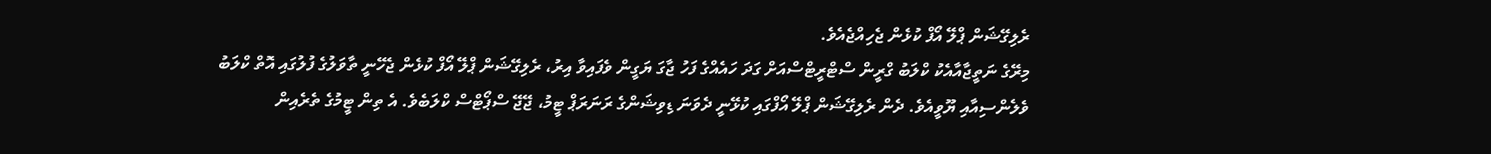ރެލިގޭޝަން ޕްލޭ އޯފް ކުޅެން ޖެހިއްޖެއެވެ.
މިރޭގެ ނަތީޖާއާއެކު ކްލަބު ގްރީން ސްޓްރީޓްސްއަށް ގަދަ ހައެއްގެ ފަހު ޖާގަ ޔަގީން ވެފައިވާ އިރު، ރެލިގޭޝަން ޕްލޭ އޯފް ކުޅެން ޖެހޭނީ ތާވަލުގެ ފުލުގައި އޮތް ކްލަބު ވެލެންސިއާއި ޔޫވީއެވެ. ދެން ރެލިގޭޝަން ޕްލޭ އޯފްގައި ކުޅޭނީ ދެވަނަ ޑިވިޝަންގެ ރަނަރަޕް ޓީމު، ޖޭޖޭ ސްޕޯޓްސް ކްލަބެވެ. އެ ތިން ޓީމުގެ ތެރެއިން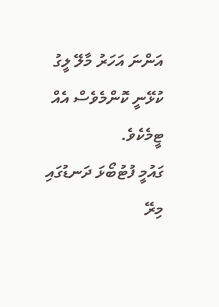އަންނަ އަހަރު މާލޭ ލީގު ކުޅޭނީ ކޮންމެވެސް އެއް ޓީމެކެވެ.
ގައުމީ ފުޓުބޯޅަ ދަނޑުގައި މިރޭ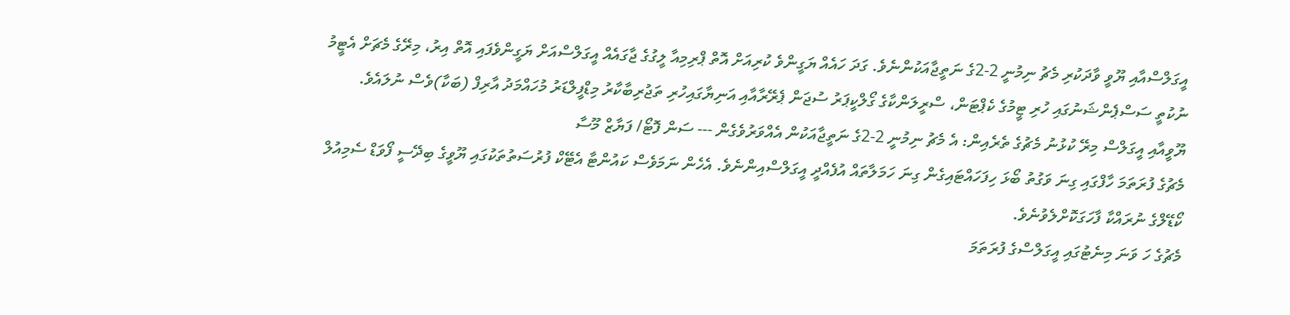އީގަލްސްއާއި ޔޫވީ ވާދަކުރި މެޗު ނިމުނީ 2-2ގެ ނަތީޖާއަކުންނެވެ. ގަދަ ހައެއް ޔަގީންވެ ކުރިއަށް އޮތް ޕްރިމިއާ ލީގުގެ ޖާގައެއް އީގަލްސްއަށް ޔަގީންވެފައި އޮތް އިރު، މިރޭގެ މެޗަށް އެޓީމު ނުކުތީ ސަސްޕެންޝަނުގައި ހުރި ޓީމުގެ ކެޕްޓަން، ސްރީލަންކާގެ ގޯލްކީޕަރު ސުޖަން ޕެރޭރާއާއި އަނިޔާގައިހުރި ތަޖުރިބާކާރު މިޑްފީލްޑަރު މުހައްމަދު އާރިފް (ބަކާ)ވެސް ނުލައެވެ.
ޔޫވީއާއި އީގަލްސް މިރޭ ކުޅުނު މެޗުގެ ތެރެއިން: އެ މެޗު ނިމުނީ 2-2ގެ ނަތީޖާއަކުން އެއްވަރުވެގެން --- ސަން ފޮޓޯ/ ފަޔާޒް މޫސާ
މެޗުގެ ފުރަތަމަ ހާފްގައި ގިނަ ވަގުތު ބޯޅަ ހިފަހައްޓައިގެން ގިނަ ހަމަލާތައް އުފެއްދީ އީގަލްސްއިންނެވެ. އެހެން ނަމަވެސް ކައުންޓާ އެޓޭކް ފުރުސަތުތަކުގައި ޔޫވީގެ ބިދޭސީ ފޯވަޑް ސެމިއުލް ކޯޑޭލްގެ ނުރައްކާ ފާހަގަކޮށްލެވުނެވެ.
މެޗުގެ ހަ ވަނަ މިނެޓުގައި އީގަލްސްގެ ފުރަތަމަ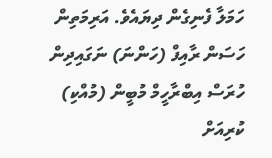ހަމަލާ ފެނިގެން ދިޔައެވެ. އަރިމަތިން ހަސަން ރާއިފް (ހަންނަ) ނަގައިދިން ހުރަސް އިބްރާހީމް މުބީން (މުއްކި) ކުރިއަށް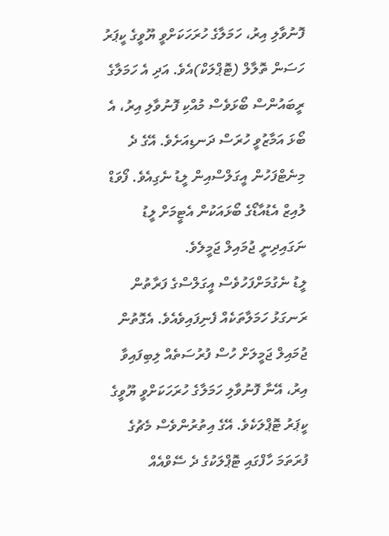ފޮނުވާލި އިރު، ހަމަލާގެ ހުރަހަކަށްވީ ޔޫވީގެ ކީޕަރު ހަސަން ތޮލާލް (ޓޮޕްލަކް)އެވެ. އަދި އެ ހަމަލާގެ ރީބައުންސް ބޯޅަވެސް މުއްކި ފޮނުވާލި އިރު، އެ ބޯޅަ އަމާޒުވީ ހުރަސް ދަނޑިއަށެވެ. އޭގެ ދެ މިނެޓްފަހުން އީގަލްސްއިން ލީޑު ނެގިއެވެ. ފޯވަޑް ލުއިޒް އެޑުއާޑޯގެ ބޯޅައަކުން އެޓީމަށް ލީޑު ނަގައިދިނީ ޖުމައިލް ޖަމީލެވެ.
ލީޑު ނެގުމަށްފަހުވެސް އީގަލްސްގެ ފަރާތުން ރަނގަޅު ހަމަލާތަކެއް ފެނިފައިވެއެވެ. އެގޮތުން ޖުމައިލް ޖަމީލަށް ހުސް ފުރުސަތެއް ލިބިފައިވާ އިރު، އޭނާ ފޮނުވާލި ހަމަލާގެ ހުރަހަކަށްވީ ޔޫވީގެ ކީޕަރު ޓޮޕްލަކެވެ. އޭގެ އިތުރުންވެސް މެޗުގެ ފުރަތަމަ ހާފްގައި ޓޮޕްލަކުގެ ދެ ސޭވްއެއް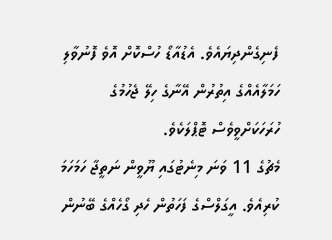ފެނިގެންދިޔައެވެ. އެޑުއާޑޯ ހުސްކޮށް އޮވެ ފޮނުވާލި ހަމަލާއެއްގެ އިތުރުން އޭނާގެ ހިލޭ ޖެހުމުގެ ހުރަހަކަށްވީވެސް ޓޮޕްލަކެވެ.
މެޗުގެ 11 ވަނަ މިނެޓުގައި ޔޫވީން ނަތީޖާ ހަމަހަމަ ކުރިއެވެ. އީގަލްސްގެ ފަހަތުން ހެދި ގޯހެއްގެ ބޭނުން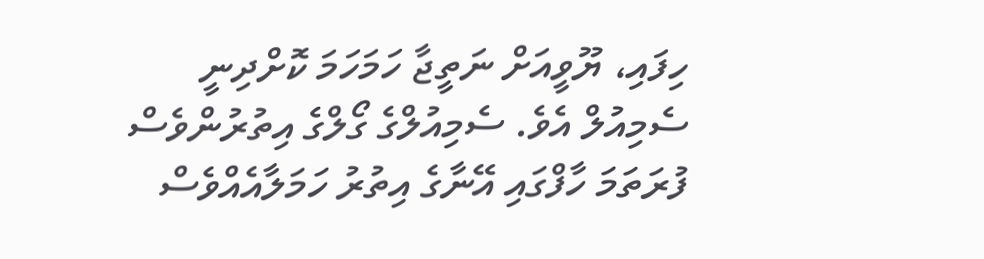ހިފައި، ޔޫވީއަށް ނަތީޖާ ހަމަހަމަ ކޮށްދިނީ ސެމިއުލް އެވެ. ސެމިއުލްގެ ގޯލްގެ އިތުރުންވެސް ފުރަތަމަ ހާފްގައި އޭނާގެ އިތުރު ހަމަލާއެއްވެސް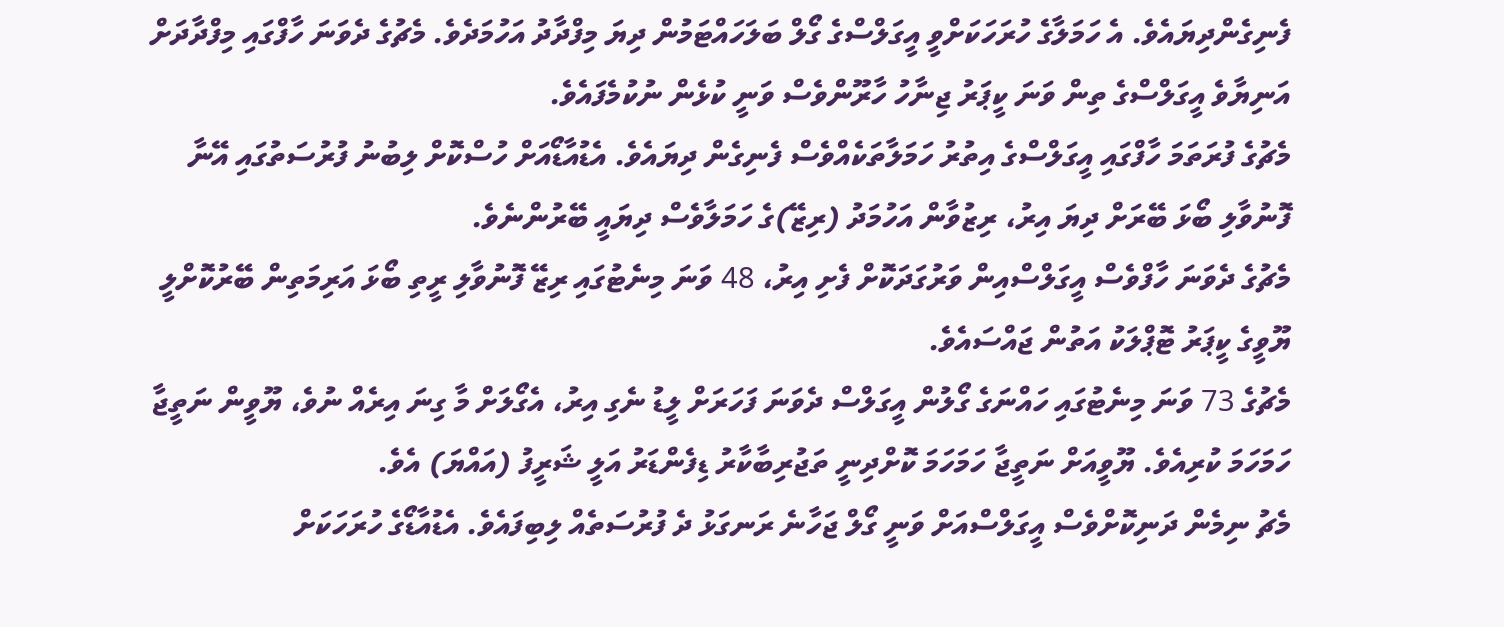ފެނިގެންދިޔައެވެ. އެ ހަމަލާގެ ހުރަހަކަށްވީ އީގަލްސްގެ ގޯލް ބަލަހައްޓަމުން ދިޔަ މިފްދާދު އަހުމަދެވެ. މެޗުގެ ދެވަނަ ހާފްގައި މިފްދާދަށް އަނިޔާވެ އީގަލްސްގެ ތިން ވަނަ ކީޕަރު ޖިނާހު ހާރޫންވެސް ވަނީ ކުޅެން ނުކުމެފައެވެ.
މެޗުގެ ފުރަތަމަ ހާފްގައި އީގަލްސްގެ އިތުރު ހަމަލާތަކެއްވެސް ފެނިގެން ދިޔައެވެ. އެޑުއާޑޯއަށް ހުސްކޮށް ލިބުނު ފުރުސަތުގައި އޭނާ ފޮނުވާލި ބޯޅަ ބޭރަށް ދިޔަ އިރު، ރިޒުވާން އަހުމަދު (ރިޒޭ)ގެ ހަމަލާވެސް ދިޔައީ ބޭރުންނެވެ.
މެޗުގެ ދެވަނަ ހާފްވެސް އީގަލްސްއިން ވަރުގަދަކޮށް ފެށި އިރު، 48 ވަނަ މިނެޓުގައި ރިޒޭ ފޮނުވާލި ރީތި ބޯޅަ އަރިމަތިން ބޭރުކޮށްލީ ޔޫވީގެ ކީޕަރު ޓޮޕްލަކު އަތުން ޖައްސައެވެ.
މެޗުގެ 73 ވަނަ މިނެޓުގައި ހައްނަގެ ގޯލުން އީގަލްސް ދެވަނަ ފަހަރަށް ލީޑު ނެގި އިރު، އެގޯލަށް މާ ގިނަ އިރެއް ނުވެ، ޔޫވީން ނަތީޖާ ހަމަހަމަ ކުރިއެވެ. ޔޫވީއަށް ނަތީޖާ ހަމަހަމަ ކޮށްދިނީ ތަޖުރިބާކާރު ޑިފެންޑަރު އަލީ ޝަރީފު (އައްޔަ) އެވެ.
މެޗު ނިމެން ދަނިކޮށްވެސް އީގަލްސްއަށް ވަނީ ގޯލް ޖަހާނެ ރަނގަޅު ދެ ފުރުސަތެއް ލިބިފައެވެ. އެޑުއާޑޯގެ ހުރަހަކަށް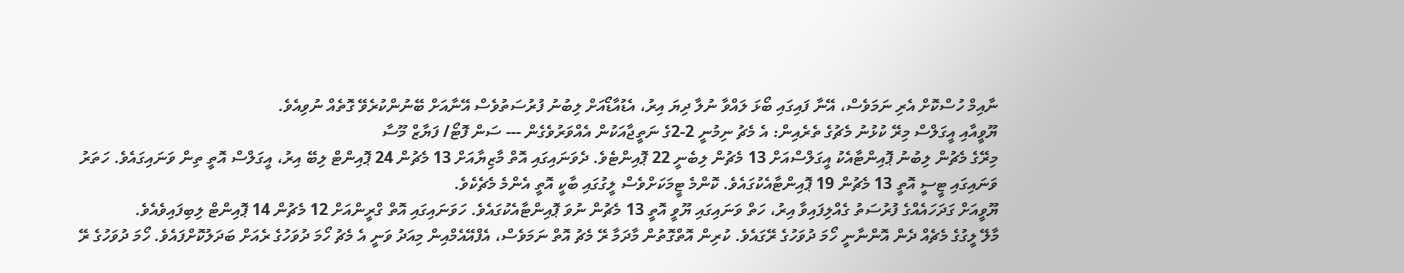ނާއިމް ހުސްކޮށް އެރި ނަމަވެސް، އޭނާ ފައިގައި ބޯޅަ ލައްވާ ނުލާ ދިޔަ އިރު، އެޑުއާޑޯއަށް ލިބުނު ފުރުސަތުވެސް އޭނާއަށް ބޭނުންކުރެވޭ ގޮތެއް ނުވިއެވެ.
ޔޫވީއާއި އީގަލްސް މިރޭ ކުޅުނު މެޗުގެ ތެރެއިން: އެ މެޗު ނިމުނީ 2-2ގެ ނަތީޖާއަކުން އެއްވަރުވެގެން --- ސަން ފޮޓޯ/ ފަޔާޒް މޫސާ
މިރޭގެ މެޗުން ލިބުނު ޕޮއިންޓާއެކު އީގަލްސްއަށް 13 މެޗުން ލިބެނީ 22 ޕޮއިންޓެވެ. ދެވަނައިގައި އޮތް މާޒިޔާއަށް 13 މެޗުން 24 ޕޮއިންޓް ލިބޭ އިރު، އީގަލްސް އޮތީ ތިން ވަނައިގައެވެ. ހަތަރު ވަނައިގައި ޓީސީ އޮތީ 13 މެޗުން 19 ޕޮއިންޓާއެކުގައެވެ. ކޮންމެ ޓީމަކަށްވެސް ލީގުގައި ބާކީ އޮތީ އެންމެ މެޗެކެވެ.
ޔޫވީއަށް ގަދަހައެއްގެ ފުރުސަތު ގެއްލިފައިވާ އިރު، ހަތް ވަނައިގައި ޔޫވީ އޮތީ 13 މެޗުން ނުވަ ޕޮއިންޓާއެކުގައެވެ. ހަވަނައިގައި އޮތް ގްރީންއަށް 12 މެޗުން 14 ޕޮއިންޓް ލިބިފައިވެއެވެ.
މާލޭ ލީގުގެ މެޗެއް ދެން އޮންނާނީ ހޯމަ ދުވަހުގެ ރޭގައެވެ. ކުރިން އޮތްގޮތުން މާދަމާ ރޭ މެޗު އޮތް ނަމަވެސް، އެފްއޭއެމްއިން މިއަދު ވަނީ އެ މެޗު ހޯމަ ދުވަހުގެ ރެއަށް ބަދަލުކޮށްފައެވެ. ހޯމަ ދުވަހުގެ ރޭ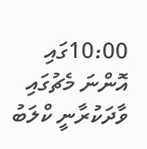10:00ގައި އޮންނަ މެޗުގައި ވާދަކުރާނީ ކްލަބު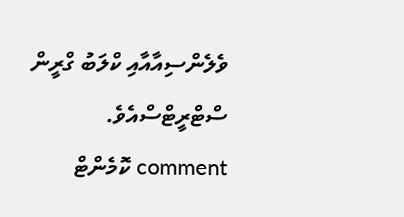ވެލެންސިއާއާއި ކްލަބު ގްރީން ސްޓްރީޓްސްއެވެ.
comment ކޮމެންޓް